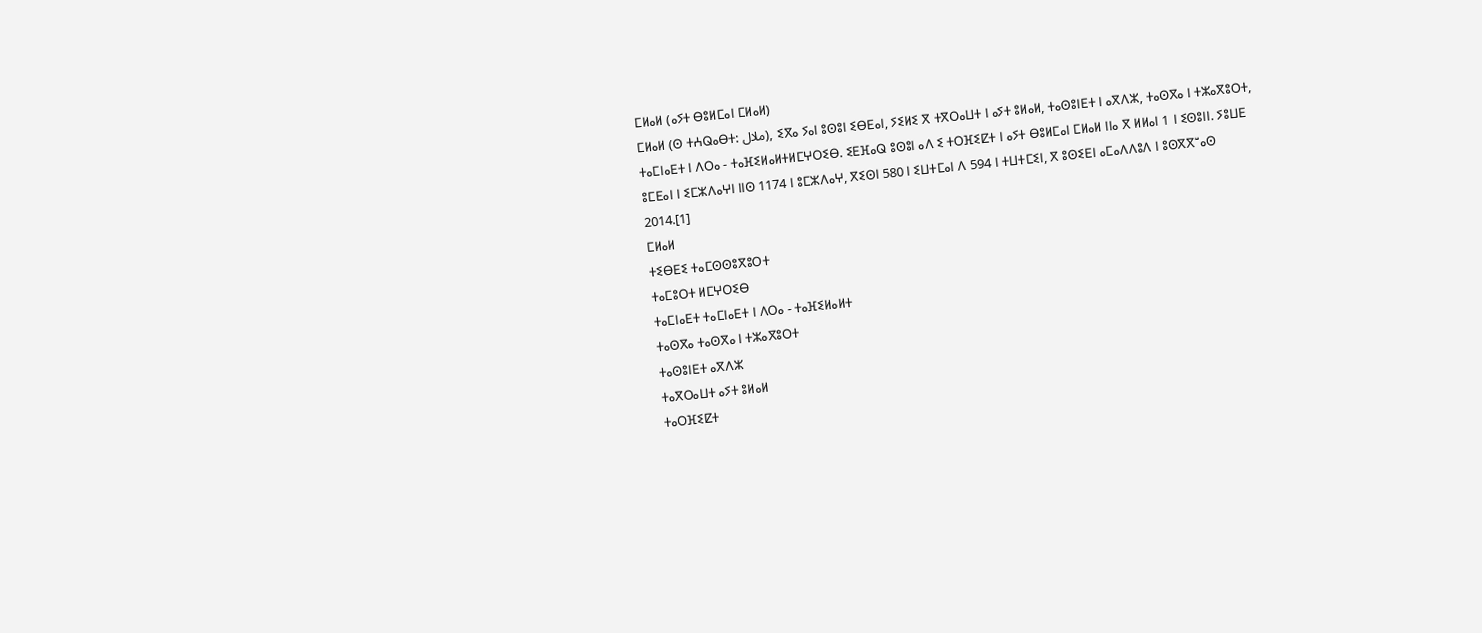ⵎⵍⴰⵍ (ⴰⵢⵜ ⴱⵓⵍⵎⴰⵏ ⵎⵍⴰⵍ)
ⵎⵍⴰⵍ (ⵙ ⵜⵄⵕⴰⴱⵜ: ملال), ⵉⴳⴰ ⵢⴰⵏ ⵓⵙⵓⵏ ⵉⴱⴹⴰⵏ, ⵢⵉⵍⵉ ⴳ ⵜⴳⵔⴰⵡⵜ ⵏ ⴰⵢⵜ ⵓⵍⴰⵍ, ⵜⴰⵙⵓⵏⴹⵜ ⵏ ⴰⴳⴷⵣ, ⵜⴰⵙⴳⴰ ⵏ ⵜⵣⴰⴳⵓⵔⵜ, ⵜⴰⵎⵏⴰⴹⵜ ⵏ ⴷⵔⴰ - ⵜⴰⴼⵉⵍⴰⵍⵜⵍⵎⵖⵔⵉⴱ. ⵉⴹⴼⴰⵕ ⵓⵙⵓⵏ ⴰⴷ ⵉ ⵜⵔⴼⵉⵇⵜ ⵏ ⴰⵢⵜ ⴱⵓⵍⵎⴰⵏ ⵎⵍⴰⵍ ⵏⵏⴰ ⴳ ⵍⵍⴰⵏ 1 ⵏ ⵉⵙⵓⵏⵏ. ⵢⵓⵡⴹ ⵓⵎⴹⴰⵏ ⵏ ⵉⵎⵣⴷⴰⵖⵏ ⵏⵏⵙ 1174 ⵏ ⵓⵎⵣⴷⴰⵖ, ⴳⵉⵙⵏ 580 ⵏ ⵉⵡⵜⵎⴰⵏ ⴷ 594 ⵏ ⵜⵡⵜⵎⵉⵏ, ⴳ ⵓⵙⵉⴹⵏ ⴰⵎⴰⴷⴷⵓⴷ ⵏ ⵓⵙⴳⴳⵯⴰⵙ 2014.[1]
ⵎⵍⴰⵍ
ⵜⵉⴱⴹⵉ ⵜⴰⵎⵙⵙⵓⴳⵓⵔⵜ
ⵜⴰⵎⵓⵔⵜ ⵍⵎⵖⵔⵉⴱ
ⵜⴰⵎⵏⴰⴹⵜ ⵜⴰⵎⵏⴰⴹⵜ ⵏ ⴷⵔⴰ - ⵜⴰⴼⵉⵍⴰⵍⵜ
ⵜⴰⵙⴳⴰ ⵜⴰⵙⴳⴰ ⵏ ⵜⵣⴰⴳⵓⵔⵜ
ⵜⴰⵙⵓⵏⴹⵜ ⴰⴳⴷⵣ
ⵜⴰⴳⵔⴰⵡⵜ ⴰⵢⵜ ⵓⵍⴰⵍ
ⵜⴰⵔⴼⵉⵇⵜ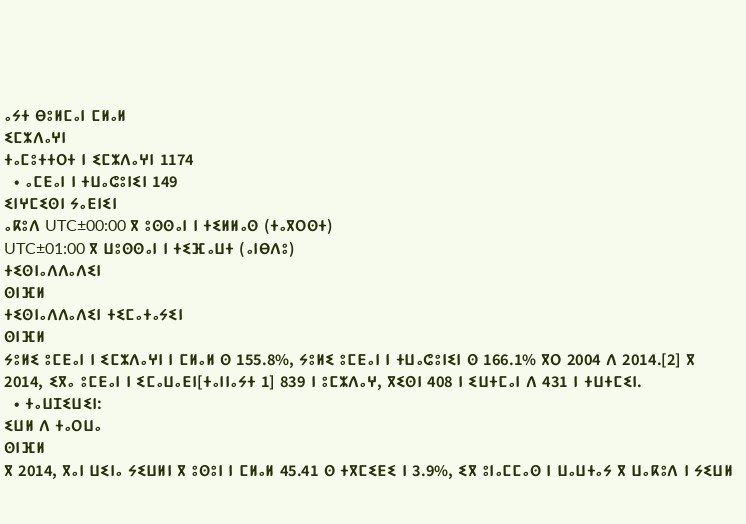ⴰⵢⵜ ⴱⵓⵍⵎⴰⵏ ⵎⵍⴰⵍ
ⵉⵎⵣⴷⴰⵖⵏ
ⵜⴰⵎⵓⵜⵜⵔⵜ ⵏ ⵉⵎⵣⴷⴰⵖⵏ 1174
  • ⴰⵎⴹⴰⵏ ⵏ ⵜⵡⴰⵛⵓⵏⵉⵏ 149
ⵉⵏⵖⵎⵉⵙⵏ ⵢⴰⴹⵏⵉⵏ
ⴰⴽⵓⴷ UTC±00:00 ⴳ ⵓⵙⵙⴰⵏ ⵏ ⵜⵉⵍⵍⴰⵙ (ⵜⴰⴳⵔⵙⵜ)
UTC±01:00 ⴳ ⵡⵓⵙⵙⴰⵏ ⵏ ⵜⵉⴼⴰⵡⵜ (ⴰⵏⴱⴷⵓ)
ⵜⵉⵙⵏⴰⴷⴷⴰⴷⵉⵏ
ⵙⵏⴼⵍ
ⵜⵉⵙⵏⴰⴷⴷⴰⴷⵉⵏ ⵜⵉⵎⴰⵜⴰⵢⵉⵏ
ⵙⵏⴼⵍ
ⵢⵓⵍⵉ ⵓⵎⴹⴰⵏ ⵏ ⵉⵎⵣⴷⴰⵖⵏ ⵏ ⵎⵍⴰⵍ ⵙ 155.8%, ⵢⵓⵍⵉ ⵓⵎⴹⴰⵏ ⵏ ⵜⵡⴰⵛⵓⵏⵉⵏ ⵙ 166.1% ⴳⵔ 2004 ⴷ 2014.[2] ⴳ 2014, ⵉⴳⴰ ⵓⵎⴹⴰⵏ ⵏ ⵉⵎⴰⵡⴰⴹⵏ[ⵜⴰⵏⵏⴰⵢⵜ 1] 839 ⵏ ⵓⵎⵣⴷⴰⵖ, ⴳⵉⵙⵏ 408 ⵏ ⵉⵡⵜⵎⴰⵏ ⴷ 431 ⵏ ⵜⵡⵜⵎⵉⵏ.
  • ⵜⴰⵡⵊⵉⵡⵉⵏ:
ⵉⵡⵍ ⴷ ⵜⴰⵔⵡⴰ
ⵙⵏⴼⵍ
ⴳ 2014, ⴳⴰⵏ ⵡⵉⵏⴰ ⵢⵉⵡⵍⵏ ⴳ ⵓⵙⵓⵏ ⵏ ⵎⵍⴰⵍ 45.41 ⵙ ⵜⴳⵎⵉⴹⵉ ⵏ 3.9%, ⵉⴳ ⵓⵏⴰⵎⵎⴰⵙ ⵏ ⵡⴰⵡⵜⴰⵢ ⴳ ⵡⴰⴽⵓⴷ ⵏ ⵢⵉⵡⵍ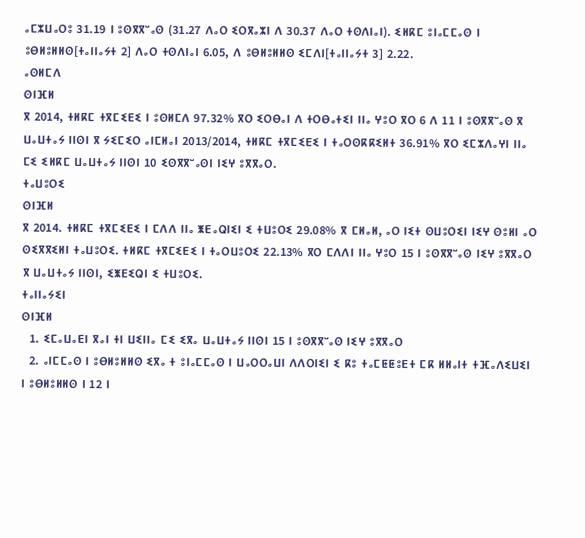ⴰⵎⵣⵡⴰⵔⵓ 31.19 ⵏ ⵓⵙⴳⴳⵯⴰⵙ (31.27 ⴷⴰⵔ ⵉⵔⴳⴰⵣⵏ ⴷ 30.37 ⴷⴰⵔ ⵜⵙⴷⵏⴰⵏ). ⵉⵍⴽⵎ ⵓⵏⴰⵎⵎⴰⵙ ⵏ ⵓⴱⵍⵓⵍⵍⵙ[ⵜⴰⵏⵏⴰⵢⵜ 2] ⴷⴰⵔ ⵜⵙⴷⵏⴰⵏ 6.05, ⴷ ⵓⴱⵍⵓⵍⵍⵙ ⵉⵎⴷⵏ[ⵜⴰⵏⵏⴰⵢⵜ 3] 2.22.
ⴰⵙⵍⵎⴷ
ⵙⵏⴼⵍ
ⴳ 2014, ⵜⵍⴽⵎ ⵜⴳⵎⵉⴹⵉ ⵏ ⵓⵙⵍⵎⴷ 97.32% ⴳⵔ ⵉⵔⴱⴰⵏ ⴷ ⵜⵔⴱⴰⵜⵉⵏ ⵏⵏⴰ ⵖⵓⵔ ⴳⵔ 6 ⴷ 11 ⵏ ⵓⵙⴳⴳⵯⴰⵙ ⴳ ⵡⴰⵡⵜⴰⵢ ⵏⵏⵙⵏ ⴳ ⵢⵉⵎⵉⵔ ⴰⵏⵎⵍⴰⵏ 2013/2014, ⵜⵍⴽⵎ ⵜⴳⵎⵉⴹⵉ ⵏ ⵜⴰⵔⵙⴽⴽⵉⵍⵜ 36.91% ⴳⵔ ⵉⵎⵣⴷⴰⵖⵏ ⵏⵏⴰ ⵎⵉ ⵉⵍⴽⵎ ⵡⴰⵡⵜⴰⵢ ⵏⵏⵙⵏ 10 ⵉⵙⴳⴳⵯⴰⵙⵏ ⵏⵉⵖ ⵓⴳⴳⴰⵔ.
ⵜⴰⵡⵓⵔⵉ
ⵙⵏⴼⵍ
ⴳ 2014. ⵜⵍⴽⵎ ⵜⴳⵎⵉⴹⵉ ⵏ ⵎⴷⴷ ⵏⵏⴰ ⵥⴹⴰⵕⵏⵉⵏ ⵉ ⵜⵡⵓⵔⵉ 29.08% ⴳ ⵎⵍⴰⵍ, ⴰⵔ ⵏⵉⵜ ⵙⵡⵓⵔⵉⵏ ⵏⵉⵖ ⵙⵓⵍⵏ ⴰⵔ ⵙⵉⴳⴳⵉⵍⵏ ⵜⴰⵡⵓⵔⵉ. ⵜⵍⴽⵎ ⵜⴳⵎⵉⴹⵉ ⵏ ⵜⴰⵔⵡⵓⵔⵉ 22.13% ⴳⵔ ⵎⴷⴷⵏ ⵏⵏⴰ ⵖⵓⵔ 15 ⵏ ⵓⵙⴳⴳⵯⴰⵙ ⵏⵉⵖ ⵓⴳⴳⴰⵔ ⴳ ⵡⴰⵡⵜⴰⵢ ⵏⵏⵙⵏ, ⵉⵥⴹⵉⵕⵏ ⵉ ⵜⵡⵓⵔⵉ.
ⵜⴰⵏⵏⴰⵢⵉⵏ
ⵙⵏⴼⵍ
  1. ⵉⵎⴰⵡⴰⴹⵏ ⴳⴰⵏ ⵜⵏ ⵡⵉⵏⵏⴰ ⵎⵉ ⵉⴳⴰ ⵡⴰⵡⵜⴰⵢ ⵏⵏⵙⵏ 15 ⵏ ⵓⵙⴳⴳⵯⴰⵙ ⵏⵉⵖ ⵓⴳⴳⴰⵔ
  2. ⴰⵏⵎⵎⴰⵙ ⵏ ⵓⴱⵍⵓⵍⵍⵙ ⵉⴳⴰ ⵜ ⵓⵏⴰⵎⵎⴰⵙ ⵏ ⵡⴰⵔⵔⴰⵡⵏ ⴷⴷⵔⵏⵉⵏ ⵉ ⴽⵓ ⵜⴰⵎⵟⵟⵓⴹⵜ ⵎⴽ ⵍⵍⴰⵏⵜ ⵜⴼⴰⴷⵉⵡⵉⵏ ⵏ ⵓⴱⵍⵓⵍⵍⵙ ⵏ 12 ⵏ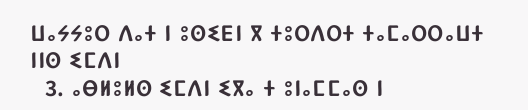ⵡⴰⵢⵢⵓⵔ ⴷⴰⵜ ⵏ ⵓⵙⵉⴹⵏ ⴳ ⵜⵓⵔⴷⵔⵜ ⵜⴰⵎⴰⵔⵔⴰⵡⵜ ⵏⵏⵙ ⵉⵎⴷⵏ
  3. ⴰⴱⵍⵓⵍⵙ ⵉⵎⴷⵏ ⵉⴳⴰ ⵜ ⵓⵏⴰⵎⵎⴰⵙ ⵏ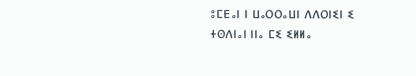ⵓⵎⴹⴰⵏ ⵏ ⵡⴰⵔⵔⴰⵡⵏ ⴷⴷⵔⵏⵉⵏ ⵉ ⵜⵙⴷⵏⴰⵏ ⵏⵏⴰ ⵎⵉ ⵉⵍⵍⴰ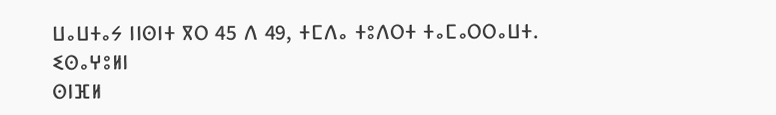ⵡⴰⵡⵜⴰⵢ ⵏⵏⵙⵏⵜ ⴳⵔ 45 ⴷ 49, ⵜⵎⴷⴰ ⵜⵓⴷⵔⵜ ⵜⴰⵎⴰⵔⵔⴰⵡⵜ.
ⵉⵙⴰⵖⵓⵍⵏ
ⵙⵏⴼⵍ